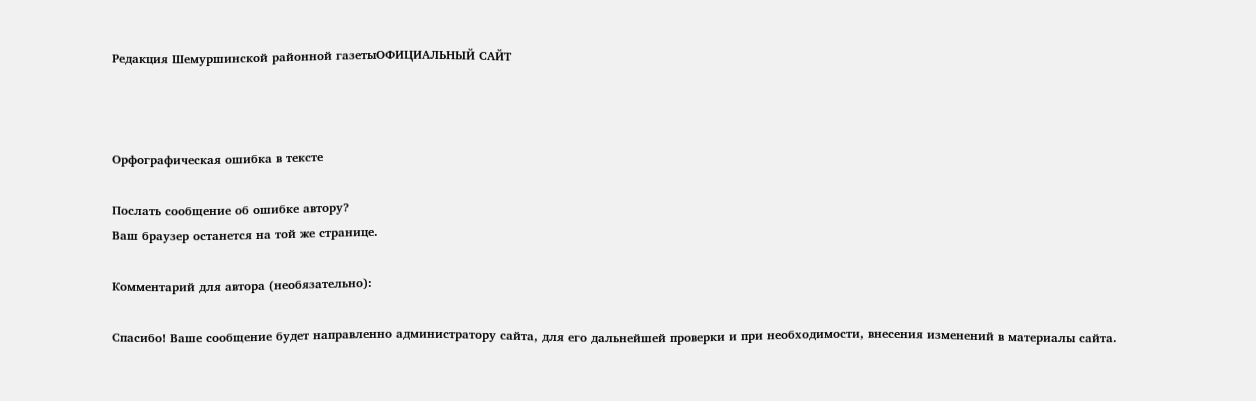Редакция Шемуршинской районной газетыОФИЦИАЛЬНЫЙ САЙТ



Орфографическая ошибка в тексте

Послать сообщение об ошибке автору?
Ваш браузер останется на той же странице.

Комментарий для автора (необязательно):

Спасибо! Ваше сообщение будет направленно администратору сайта, для его дальнейшей проверки и при необходимости, внесения изменений в материалы сайта.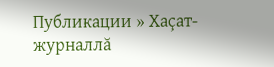Публикации » Хаçат-журналлă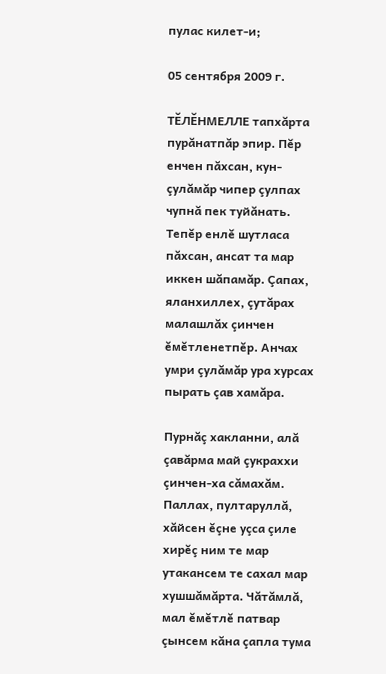пулас килет-и;

05 сентября 2009 г.

ТĔЛĔНМЕЛЛЕ тапхăрта пурăнатпăр эпир. Пĕр енчен пăхсан, кун-çулăмăр чипер çулпах чупнă пек туйăнать. Тепĕр енлĕ шутласа пăхсан, ансат та мар иккен шăпамăр. Çапах, яланхиллех, çутăрах малашлăх çинчен ĕмĕтленетпĕр. Анчах умри çулăмăр ура хурсах пырать çав хамăра.

Пурнăç хакланни, алă çавăрма май çукраххи çинчен-ха сăмахăм. Паллах, пултаруллă, хăйсен ĕçне уçса çиле хирĕç ним те мар утакансем те сахал мар хушшăмăрта. Чăтăмлă, мал ĕмĕтлĕ патвар çынсем кăна çапла тума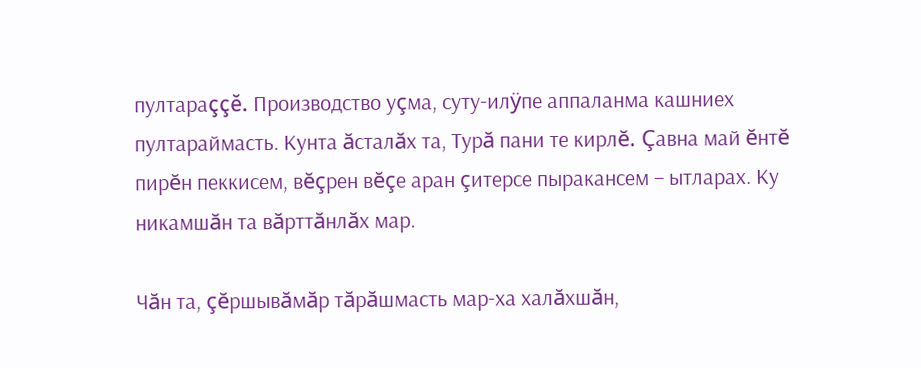пултараççĕ. Производство уçма, суту-илÿпе аппаланма кашниех пултараймасть. Кунта ăсталăх та, Турă пани те кирлĕ. Çавна май ĕнтĕ пирĕн пеккисем, вĕçрен вĕçе аран çитерсе пыракансем – ытларах. Ку никамшăн та вăрттăнлăх мар.

Чăн та, çĕршывăмăр тăрăшмасть мар-ха халăхшăн,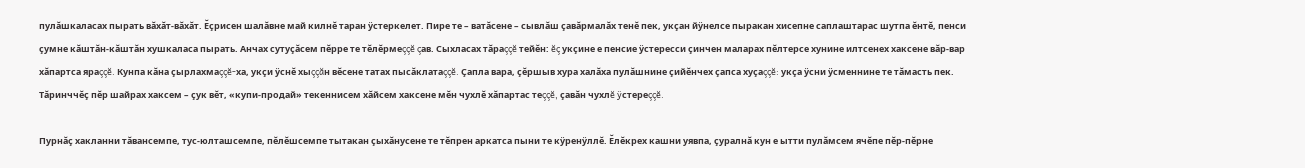пулăшкаласах пырать вăхăт-вăхăт. Ĕçрисен шалăвне май килнĕ таран ÿстеркелет. Пире те – ватăсене – сывлăш çавăрмалăх тенĕ пек, укçан йÿнелсе пыракан хисепне саплаштарас шутпа ĕнтĕ, пенси çумне кăштăн-кăштăн хушкаласа пырать. Анчах сутуçăсем пĕрре те тĕлĕрмеççĕ çав. Сыхласах тăраççĕ тейĕн: ĕç укçине е пенсие ÿстересси çинчен маларах пĕлтерсе хунине илтсенех хаксене вăр-вар хăпартса яраççĕ. Кунпа кăна çырлахмаççĕ-ха, укçи ÿснĕ хыççăн вĕсене татах пысăклатаççĕ. Çапла вара, çĕршыв хура халăха пулăшнине çийĕнчех çапса хуçаççĕ: укçа ÿсни ÿсменнине те тăмасть пек. Тăринччĕç пĕр шайрах хаксем – çук вĕт, «купи-продай» текеннисем хăйсем хаксене мĕн чухлĕ хăпартас теççĕ, çавăн чухлĕ ÿстереççĕ.

Пурнăç хакланни тăвансемпе, тус-юлташсемпе, пĕлĕшсемпе тытакан çыхăнусене те тĕпрен аркатса пыни те кÿренÿллĕ. Ĕлĕкрех кашни уявпа, çуралнă кун е ытти пулăмсем ячĕпе пĕр-пĕрне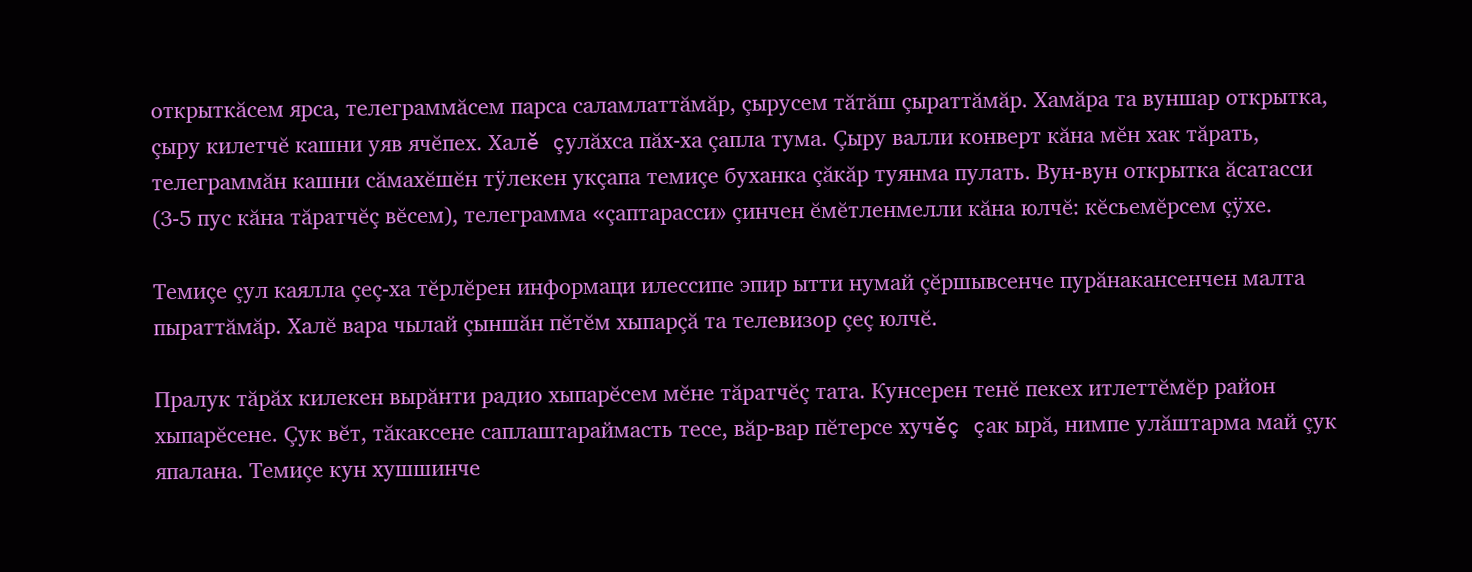открыткăсем ярса, телеграммăсем парса саламлаттăмăр, çырусем тăтăш çыраттăмăр. Хамăра та вуншар открытка, çыру килетчĕ кашни уяв ячĕпех. Халĕ çулăхса пăх-ха çапла тума. Çыру валли конверт кăна мĕн хак тăрать, телеграммăн кашни сăмахĕшĕн тÿлекен укçапа темиçе буханка çăкăр туянма пулать. Вун-вун открытка ăсатасси (3-5 пус кăна тăратчĕç вĕсем), телеграмма «çаптарасси» çинчен ĕмĕтленмелли кăна юлчĕ: кĕсьемĕрсем çÿхе.

Темиçе çул каялла çеç-ха тĕрлĕрен информаци илессипе эпир ытти нумай çĕршывсенче пурăнакансенчен малта пыраттăмăр. Халĕ вара чылай çыншăн пĕтĕм хыпарçă та телевизор çеç юлчĕ.

Пралук тăрăх килекен вырăнти радио хыпарĕсем мĕне тăратчĕç тата. Кунсерен тенĕ пекех итлеттĕмĕр район хыпарĕсене. Çук вĕт, тăкаксене саплаштараймасть тесе, вăр-вар пĕтерсе хучĕç çак ырă, нимпе улăштарма май çук япалана. Темиçе кун хушшинче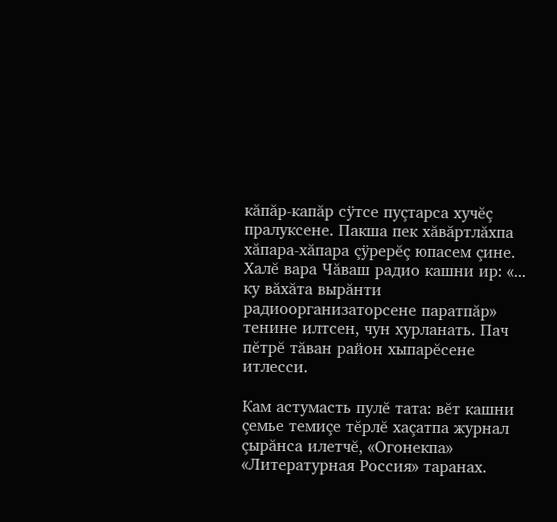кăпăр-капăр сÿтсе пуçтарса хучĕç пралуксене. Пакша пек хăвăртлăхпа хăпара-хăпара çÿрерĕç юпасем çине. Халĕ вара Чăваш радио кашни ир: «... ку вăхăта вырăнти радиоорганизаторсене паратпăр» тенине илтсен, чун хурланать. Пач пĕтрĕ тăван район хыпарĕсене итлесси.

Кам астумасть пулĕ тата: вĕт кашни çемье темиçе тĕрлĕ хаçатпа журнал çырăнса илетчĕ, «Огонекпа» «Литературная Россия» таранах.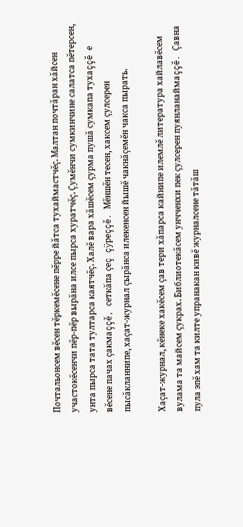Почтальонсем вĕсен тĕркемĕсене пĕрре йăтса тухаймастчĕç. Малтан почтăран хăйсен участокĕсенчи пĕр-пĕр вырăна илсе пырса хуратчĕç. Çумĕнчи сумкинчине салатса пĕтерсен, унта пырса тата тултарса каятчĕç. Халĕ вара хăшĕсем çурма пушă сумкапа тухаççĕ е вĕсене пачах çакмаççĕ, сеткăпа çеç çÿреççĕ. Мĕншĕн тесен, хаксем çулсерен пысăкланнипе, хаçат-журнал çырăнса илекенсен йышĕ чакнăçемĕн чакса пырать.

Хаçат-журнал, кĕнеке хакĕсем çав тери хăпарса кайнипе илемлĕ литература хайлавĕсем вулама та майсем çукрах. Библиотекăсем унчченхи пек çулсерен пуянланаймаççĕ. Çавна пула эпĕ хам та килте упранакан кивĕ журналсене тăтăш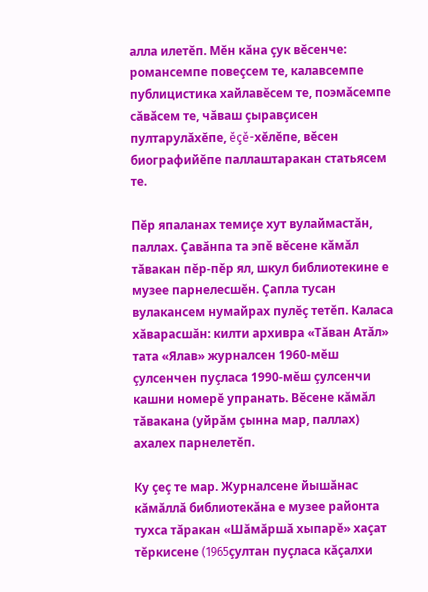алла илетĕп. Мĕн кăна çук вĕсенче: романсемпе повеçсем те, калавсемпе публицистика хайлавĕсем те, поэмăсемпе сăвăсем те, чăваш çыравçисен пултарулăхĕпе, ĕçĕ-хĕлĕпе, вĕсен биографийĕпе паллаштаракан статьясем те.

Пĕр япаланах темиçе хут вулаймастăн, паллах. Çавăнпа та эпĕ вĕсене кăмăл тăвакан пĕр-пĕр ял, шкул библиотекине е музее парнелесшĕн. Çапла тусан вулакансем нумайрах пулĕç тетĕп. Каласа хăварасшăн: килти архивра «Тăван Атăл» тата «Ялав» журналсен 1960-мĕш çулсенчен пуçласа 1990-мĕш çулсенчи кашни номерĕ упранать. Вĕсене кăмăл тăвакана (уйрăм çынна мар, паллах) ахалех парнелетĕп.

Ку çеç те мар. Журналсене йышăнас кăмăллă библиотекăна е музее районта тухса тăракан «Шăмăршă хыпарĕ» хаçат тĕркисене (1965çултан пуçласа кăçалхи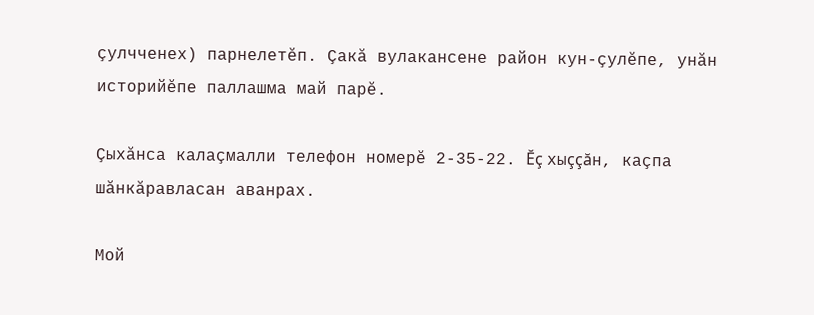çулчченех) парнелетĕп. Çакă вулакансене район кун-çулĕпе, унăн историйĕпе паллашма май парĕ.

Çыхăнса калаçмалли телефон номерĕ 2-35-22. Ĕç хыççăн, каçпа шăнкăравласан аванрах.

Мой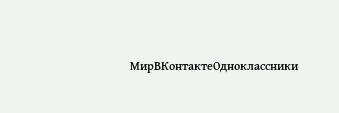МирВКонтактеОдноклассники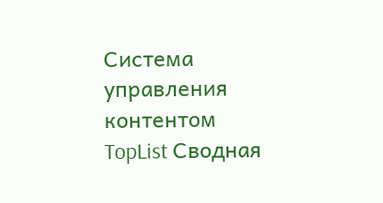Система управления контентом
TopList Сводная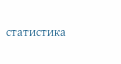статистика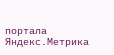портала Яндекс.Метрика